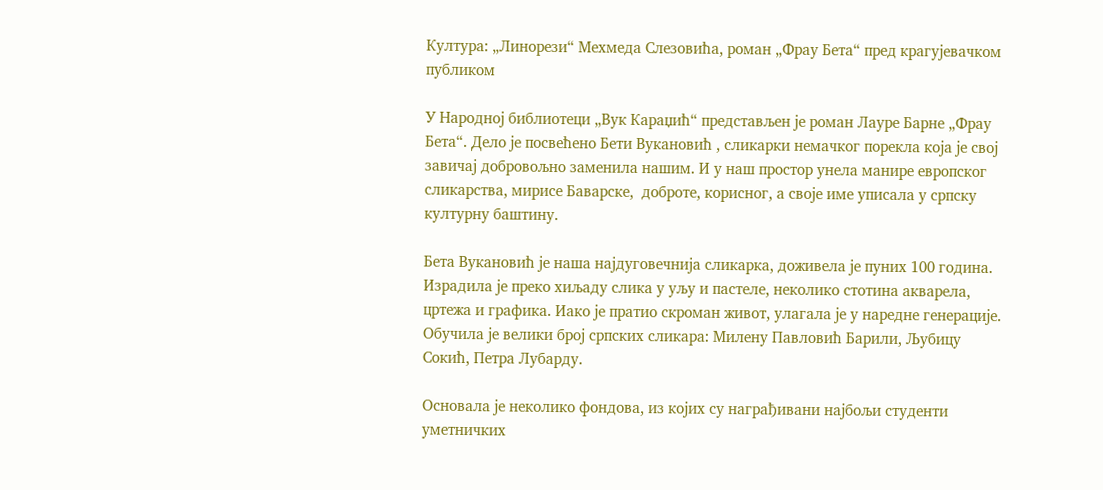Култура: „Линорези“ Мехмеда Слезовића, роман „Фрау Бета“ пред крагујевачком публиком

У Народној библиотеци „Вук Караџић“ представљен је роман Лауре Барне „Фрау Бета“. Дело је посвећено Бети Вукановић , сликарки немачког порекла која је свој завичај добровољно заменила нашим. И у наш простор унела манире европског сликарства, мирисе Баварске,  доброте, корисног, а своје име уписала у српску културну баштину.

Бета Вукановић је наша најдуговечнија сликарка, доживела је пуних 100 година. Израдила је преко хиљаду слика у уљу и пастеле, неколико стотина акварела, цртежа и графика. Иако је пратио скроман живот, улагала је у наредне генерације. Обучила је велики број српских сликара: Милену Павловић Барили, Љубицу Сокић, Петра Лубарду.

Основала је неколико фондова, из којих су награђивани најбољи студенти уметничких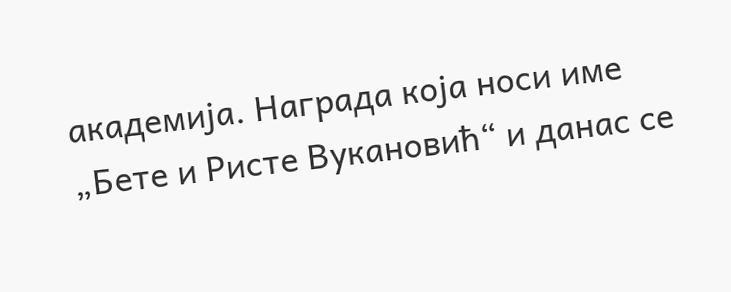академија. Награда која носи име „Бете и Ристе Вукановић“ и данас се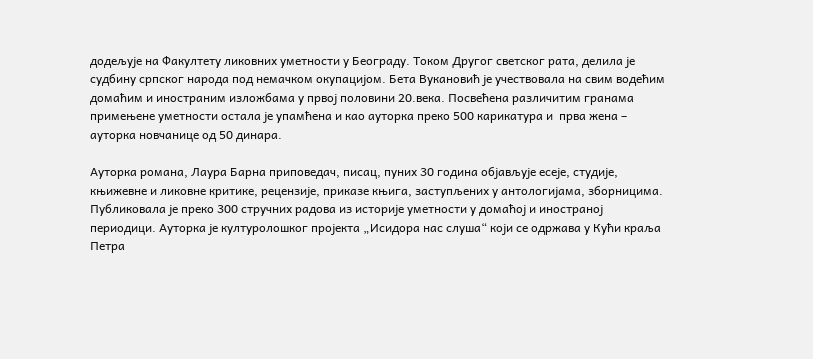додељује на Факултету ликовних уметности у Београду. Током Другог светског рата, делила је судбину српског народа под немачком окупацијом. Бета Вукановић је учествовала на свим водећим домаћим и иностраним изложбама у првој половини 20.века. Посвећена различитим гранама примењене уметности остала је упамћена и као ауторка преко 500 карикатура и  прва жена – ауторка новчанице од 50 динара.

Ауторка романа, Лаура Барна приповедач, писац, пуних 30 година објављује есеје, студије, књижевне и ликовне критике, рецензије, приказе књига, заступљених у антологијама, зборницима. Публиковала је преко 300 стручних радова из историје уметности у домаћој и иностраној периодици. Ауторка је културолошког пројекта „Исидора нас слуша“ који се одржава у Кући краља Петра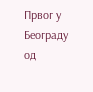Првог у Београду од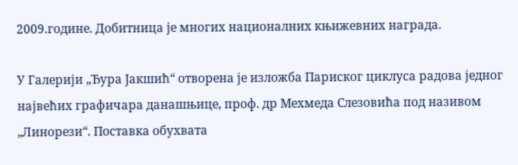2009.године. Добитница је многих националних књижевних награда.

У Галерији „Ђура Јакшић“ отворена је изложба Париског циклуса радова једног највећих графичара данашњице, проф. др Мехмеда Слезовића под називом „Линорези“. Поставка обухвата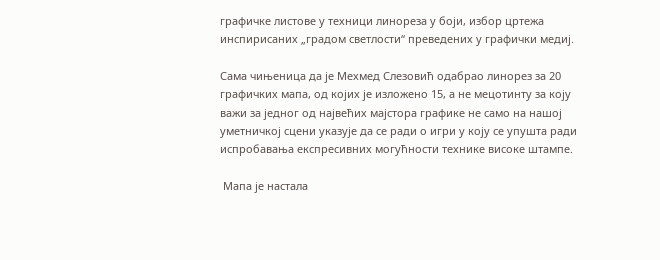графичке листове у техници линореза у боји, избор цртежа инспирисаних „градом светлости“ преведених у графички медиј.

Сама чињеница да је Мехмед Слезовић одабрао линорез за 20 графичких мапа, од којих је изложено 15, а не мецотинту за коју важи за једног од највећих мајстора графике не само на нашој уметничкој сцени указује да се ради о игри у коју се упушта ради испробавања експресивних могућности технике високе штампе.

 Мапа је настала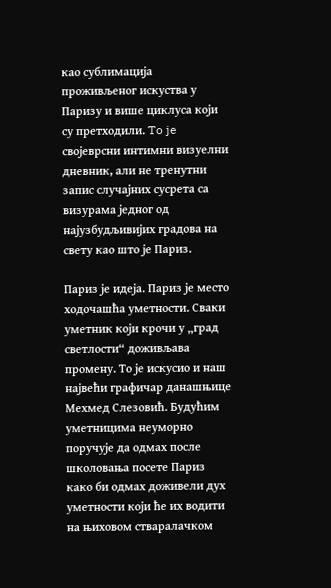као сублимација проживљеног искуства у Паризу и више циклуса који су претходили. To je својеврсни интимни визуелни дневник, али не тренутни запис случајних сусрета са визурама једног од најузбудљивијих градова на свету као што је Париз.

Париз је идеја. Париз је место ходочашћа уметности. Сваки уметник који крочи у „град светлости“ доживљава промену. То је искусио и наш највећи графичар данашњице Мехмед Слезовић. Будућим уметницима неуморно поручује да одмах после школовања посете Париз како би одмах доживели дух уметности који ће их водити на њиховом стваралачком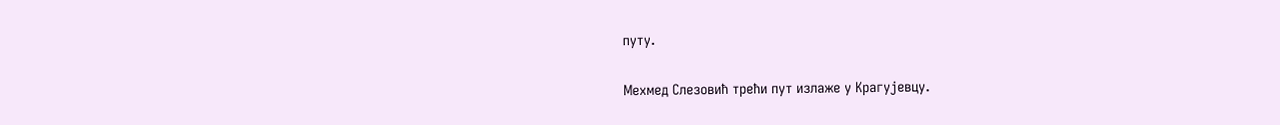путу.

Мехмед Слезовић трећи пут излаже у Крагујевцу.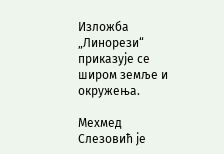Изложба  „Линорези“  приказује се широм земље и окружења.

Мехмед Слезовић је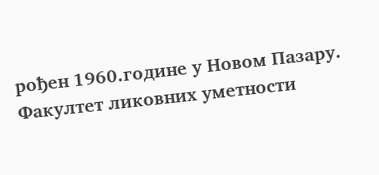рођен 1960.године у Новом Пазару. Факултет ликовних уметности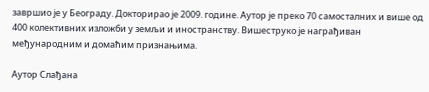завршио је у Београду. Докторирао је 2009. године. Аутор је преко 70 самосталних и више од 400 колективних изложби у земљи и иностранству. Вишеструко је награђиван међународним и домаћим признањима.

Аутор Слађана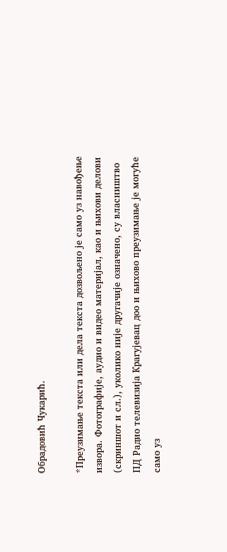Обрадовић Чукарић.

*Преузимање текста или дела текста дозвољено је само уз навођење извора. Фотографије, аудио и видео материјал, као и њихови делови (скриншот и сл.), уколико није другачије означено, су власништво ПД Радио телевизија Крагујевац доо и њихово преузимање је могуће само уз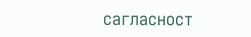сагласност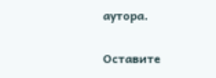аутора.

Оставите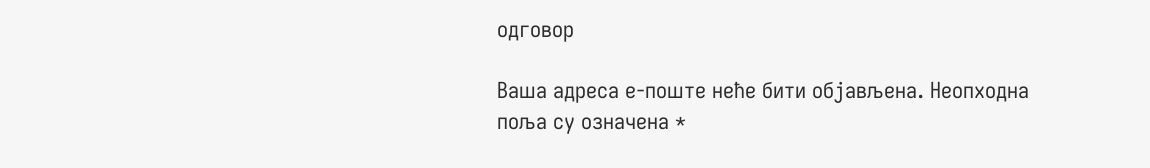одговор

Ваша адреса е-поште неће бити објављена. Неопходна поља су означена *